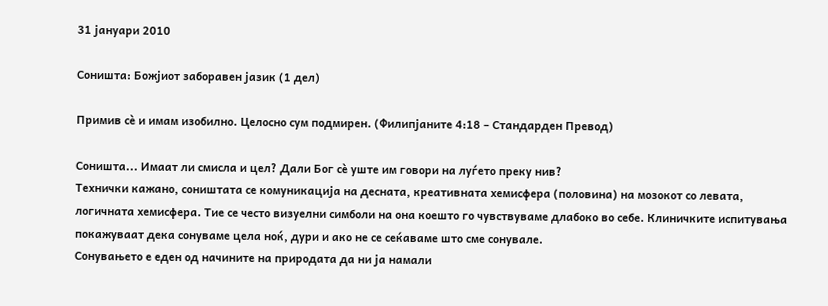31 јануари 2010

Соништа: Божјиот заборавен јазик (1 дел)

Примив сѐ и имам изобилно. Целосно сум подмирен. (Филипјаните 4:18 – Стандарден Превод)

Соништа... Имаат ли смисла и цел? Дали Бог сѐ уште им говори на луѓето преку нив?
Технички кажано, соништата се комуникација на десната, креативната хемисфера (половина) на мозокот со левата, логичната хемисфера. Тие се често визуелни симболи на она коешто го чувствуваме длабоко во себе. Клиничките испитувања покажуваат дека сонуваме цела ноќ, дури и ако не се сеќаваме што сме сонувале.
Сонувањето е еден од начините на природата да ни ја намали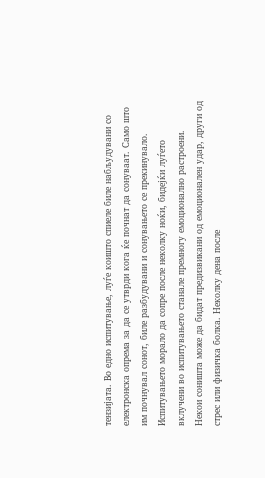тензијата. Во едно испитување, луѓе коишто спиеле биле набљудувани со електронска опрема за да се утврди кога ќе почнат да сонуваат. Само што им почнувал сонот, биле разбудувани и сонувањето се прекинувало. Испитувањето морало да сопре после неколку ноќи, бидејќи луѓето вклучени во испитувањето станале премногу емоционално растроени.
Некои соништа може да бидат предизвикани од емоционален удар, други од стрес или физичка болка. Неколку дена после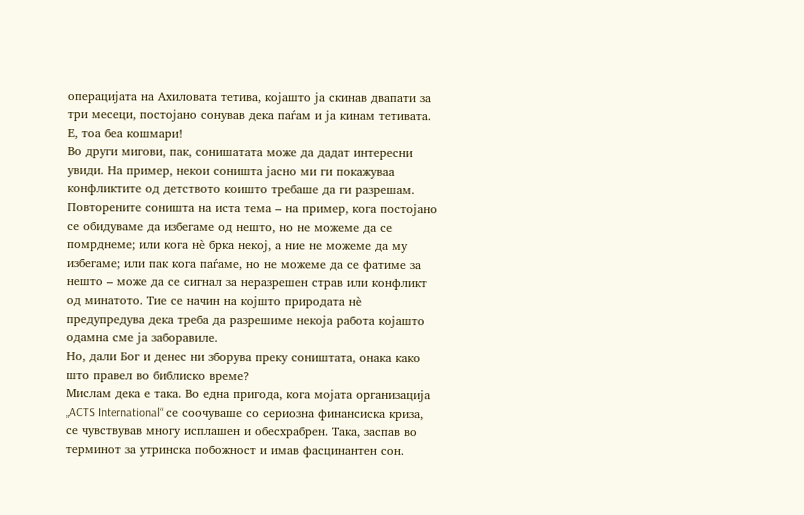операцијата на Ахиловата тетива, којашто ја скинав двапати за три месеци, постојано сонував дека паѓам и ја кинам тетивата. Е, тоа беа кошмари!
Во други мигови, пак, сонишатата може да дадат интересни увиди. На пример, некои соништа јасно ми ги покажуваа конфликтите од детството коишто требаше да ги разрешам.
Повторените соништа на иста тема – на пример, кога постојано се обидуваме да избегаме од нешто, но не можеме да се помрднеме; или кога нѐ брка некој, а ние не можеме да му избегаме; или пак кога паѓаме, но не можеме да се фатиме за нешто – може да се сигнал за неразрешен страв или конфликт од минатото. Тие се начин на којшто природата нѐ предупредува дека треба да разрешиме некоја работа којашто одамна сме ја заборавиле.
Но, дали Бог и денес ни зборува преку соништата, онака како што правел во библиско време?
Мислам дека е така. Во една пригода, кога мојата организација „ACTS International“ се соочуваше со сериозна финансиска криза, се чувствував многу исплашен и обесхрабрен. Така, заспав во терминот за утринска побожност и имав фасцинантен сон.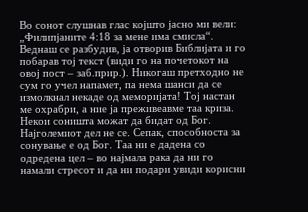Во сонот слушнав глас којшто јасно ми вели: „Филипјаните 4:18 за мене има смисла“. Веднаш се разбудив, ја отворив Библијата и го побарав тој текст (види го на почетокот на овој пост – заб.прир.). Никогаш претходно не сум го учел напамет, па нема шанси да се измолкнал некаде од меморијата! Тој настан ме охрабри, а ние ја преживеавме таа криза.
Некои соништа можат да бидат од Бог. Најголемиот дел не се. Сепак, способноста за сонување е од Бог. Таа ни е дадена со одредена цел – во најмала рака да ни го намали стресот и да ни подари увиди корисни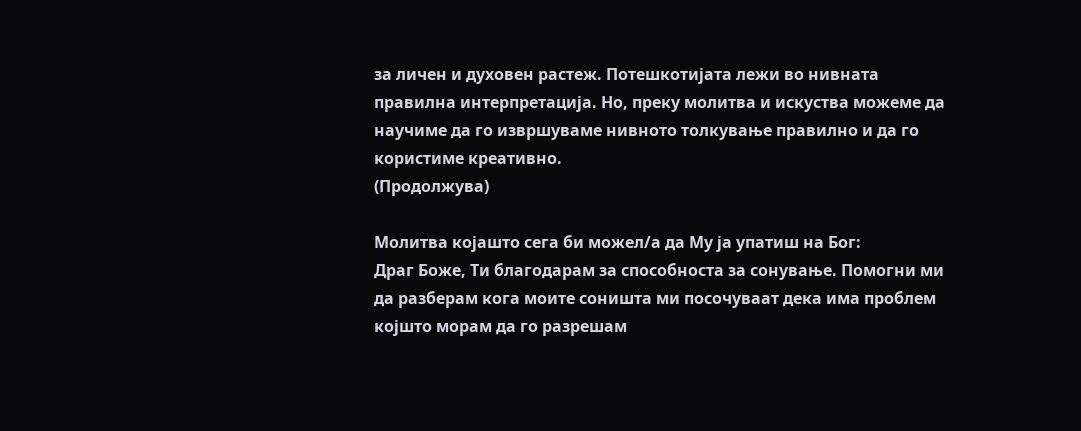за личен и духовен растеж. Потешкотијата лежи во нивната правилна интерпретација. Но, преку молитва и искуства можеме да научиме да го извршуваме нивното толкување правилно и да го користиме креативно.
(Продолжува)

Молитва којашто сега би можел/а да Му ја упатиш на Бог:
Драг Боже, Ти благодарам за способноста за сонување. Помогни ми да разберам кога моите соништа ми посочуваат дека има проблем којшто морам да го разрешам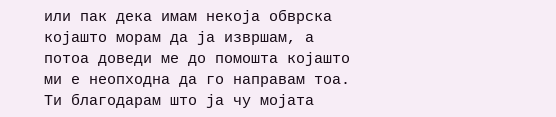или пак дека имам некоја обврска којашто морам да ја извршам, а потоа доведи ме до помошта којашто ми е неопходна да го направам тоа.
Ти благодарам што ја чу мојата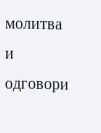молитва и одговори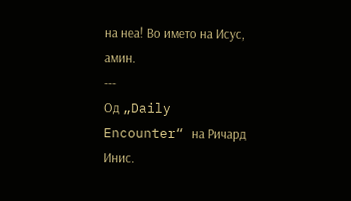на неа! Во името на Исус, амин.
---
Од „Daily Encounter“ на Ричард Инис.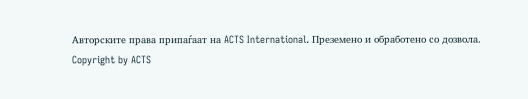Авторските права припаѓаат на ACTS International. Преземено и обработено со дозвола.
Copyright by ACTS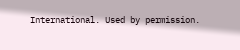International. Used by permission.